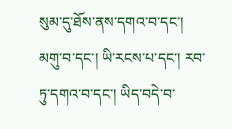སུམ་དུ་ཐོས་ནས་དགའ་བ་དང་། མགུ་བ་དང་། ཡི་རངས་པ་དང་། རབ་ཏུ་དགའ་བ་དང་། ཡིད་བདེ་བ་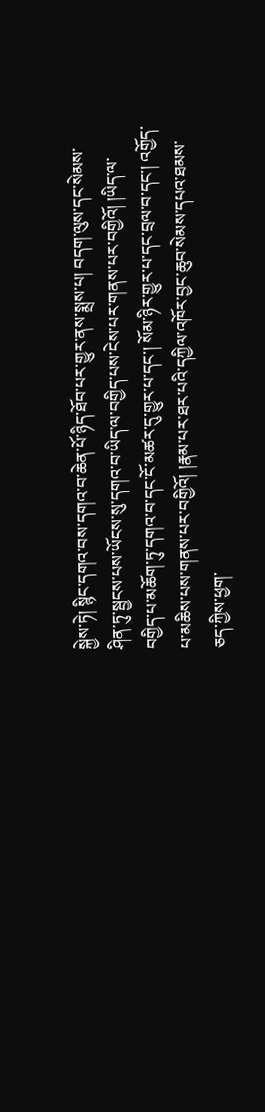སྐྱེས་ཏེ། སྙིང་དགའ་བས་དགའ་བ་ཆེན་པོ་ཉིད་ཐོབ་པར་གྱུར་ནས་སྨྲས་པ། བདག་ལུས་དང་སེམས་ཤིན་ཏུ་སྦྱངས་པས་ཡོངས་སུ་དགའ་བ་ཡིད་ལ་བགྱིད་པས་ངེས་པར་གནས་པར་བགྱིའོ། །ཡིད་ལ་བགྱིད་པ་མཆོག་ཏུ་དགའ་བ་དང་ངོ་མཚར་དུ་གྱུར་པ་དང་། སོམ་ཉིར་གྱུར་པ་དང་བྲལ་བ་དང་། འགྱོད་པ་མཆིས་པས་གནས་པར་བགྱིའོ། །རྣམ་པར་ཐར་པའི་དཀྱིལ་འཁོར་བྱང་ཆུབ་སེམས་དཔའ་ཐམས་ཅད་ཀྱིས་ཕྱག་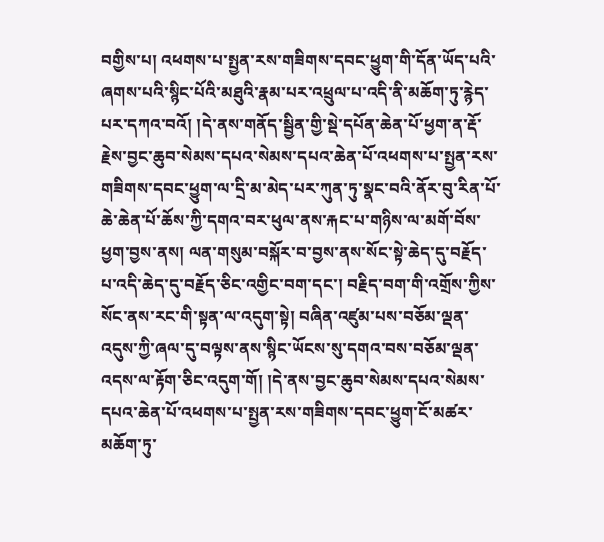བགྱིས་པ། འཕགས་པ་སྤྱན་རས་གཟིགས་དབང་ཕྱུག་གི་དོན་ཡོད་པའི་ཞགས་པའི་སྙིང་པོའི་མཐུའི་རྣམ་པར་འཕྲུལ་པ་འདི་ནི་མཆོག་ཏུ་རྙེད་པར་དཀའ་བའོ། །དེ་ནས་གནོད་སྦྱིན་གྱི་སྡེ་དཔོན་ཆེན་པོ་ཕྱག་ན་རྡོ་རྗེས་བྱང་ཆུབ་སེམས་དཔའ་སེམས་དཔའ་ཆེན་པོ་འཕགས་པ་སྤྱན་རས་གཟིགས་དབང་ཕྱུག་ལ་དྲི་མ་མེད་པར་ཀུན་ཏུ་སྣང་བའི་ནོར་བུ་རིན་པོ་ཆེ་ཆེན་པོ་ཆོས་ཀྱི་དགའ་བར་ཕུལ་ནས་རྐང་པ་གཉིས་ལ་མགོ་བོས་ཕྱག་བྱས་ནས། ལན་གསུམ་བསྐོར་བ་བྱས་ནས་སོང་སྟེ་ཆེད་དུ་བརྗོད་པ་འདི་ཆེད་དུ་བརྗོད་ཅིང་འགྱིང་བག་དང་། བརྗིད་བག་གི་འགྲོས་ཀྱིས་སོང་ནས་རང་གི་སྟན་ལ་འདུག་སྟེ། བཞིན་འཛུམ་པས་བཅོམ་ལྡན་འདུས་ཀྱི་ཞལ་དུ་བལྟས་ནས་སྙིང་ཡོངས་སུ་དགའ་བས་བཅོམ་ལྡན་འདས་ལ་རྟོག་ཅིང་འདུག་གོ། །དེ་ནས་བྱང་ཆུབ་སེམས་དཔའ་སེམས་དཔའ་ཆེན་པོ་འཕགས་པ་སྤྱན་རས་གཟིགས་དབང་ཕྱུག་ངོ་མཚར་མཆོག་ཏུ་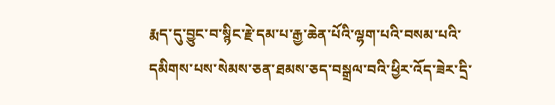རྨད་དུ་བྱུང་བ་སྙིང་རྗེ་དམ་པ་རྒྱ་ཆེན་པོའི་ལྷག་པའི་བསམ་པའི་དམིགས་པས་སེམས་ཅན་ཐམས་ཅད་བསྒྲལ་བའི་ཕྱིར་འོད་ཟེར་དྲི་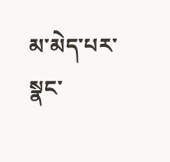མ་མེད་པར་སྣང་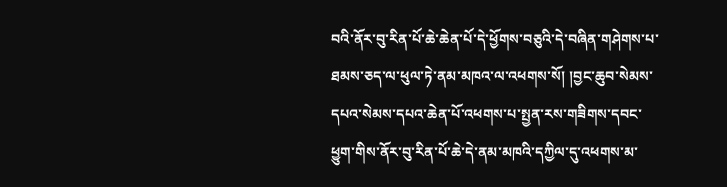བའི་ནོར་བུ་རིན་པོ་ཆེ་ཆེན་པོ་དེ་ཕྱོགས་བཅུའི་དེ་བཞིན་གཤེགས་པ་ཐམས་ཅད་ལ་ཕུལ་ཏེ་ནམ་མཁའ་ལ་འཕགས་སོ། །བྱང་ཆུབ་སེམས་དཔའ་སེམས་དཔའ་ཆེན་པོ་འཕགས་པ་སྤྱན་རས་གཟིགས་དབང་ཕྱུག་གིས་ནོར་བུ་རིན་པོ་ཆེ་དེ་ནམ་མཁའི་དཀྱིལ་དུ་འཕགས་མ་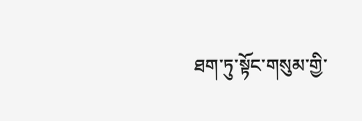ཐག་ཏུ་སྟོང་གསུམ་གྱི་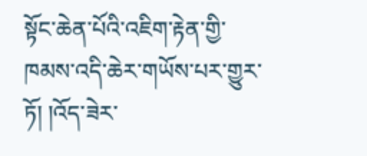སྟོང་ཆེན་པོའི་འཇིག་རྟེན་གྱི་ཁམས་འདི་ཆེར་གཡོས་པར་གྱུར་ཏོ། །འོད་ཟེར་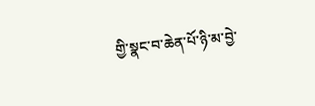གྱི་སྣང་བ་ཆེན་པོ་ཉི་མ་བྱེ་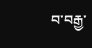བ་བརྒྱ་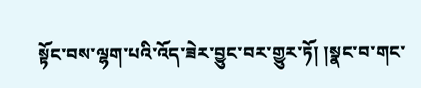སྟོང་བས་ལྷག་པའི་འོད་ཟེར་བྱུང་བར་གྱུར་ཏོ། །སྣང་བ་གང་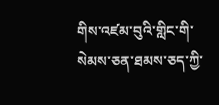གིས་འཛམ་བུའི་གླིང་གི་སེམས་ཅན་ཐམས་ཅད་ཀྱི་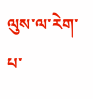ལུས་ལ་རེག་པ་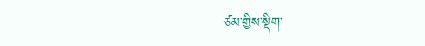ཙམ་གྱིས་སྡིག་